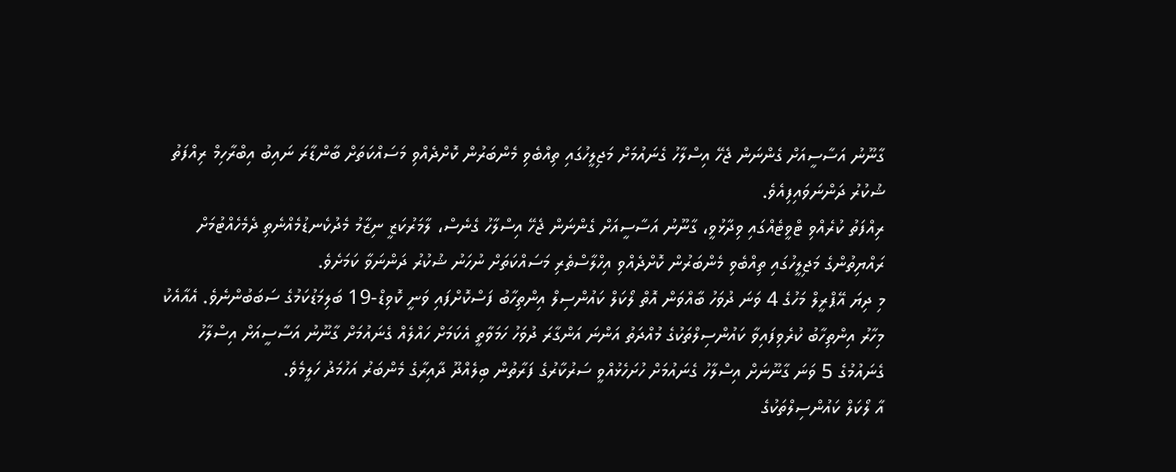ގާނޫނު އަސާސީއަށް ގެންނަން ޖެހޭ އިސްލާހު ގެނައުމަށް މަޖިލީހުގައި ތިއްބެވި މެންބަރުން ކޮށްދެއްވި މަސައްކަތަށް ބާންޑާރަ ނައިބު އިބްރާހިމް ރިއްފަތު ޝުކުރު ދަންނަވައިފިއެވެ.
ރިއްފަތު ކުރެއްވި ޓްވީޓެއްގައި ވިދާޅުވީ، ގާނޫނު އަސާސީއަށް ގެންނަން ޖެހޭ އިސްލާހު ގެނެސް، ލާމަރުކަޒީ ނިޒާމު މެދުކެނޑުމެއްނެތި ދެމެހެއްޓުމަށް ރައްޔިތުންގެ މަޖިލީހުގައި ތިއްބެވި މެންބަރުން ކޮށްދެއްވި އިހްލާސްތެރި މަސައްކަތަށް ނުހަނު ޝުކުރު ދަންނަވާ ކަމަށެވެ.
މި ދިޔަ އޭޕްރީލް މަހުގެ 4 ވަނަ ދުވަހު ބާއްވަން އޮތް ލޯކަލް ކައުންސިލް އިންތިހާބު ފަސްކޮށްފައި ވަނީ ކޮވިޑް-19 ބަލިމަޑުކަމުގެ ސަބަބުންނެވެ. އެއާއެކު މިހާރު އިންތިހާބު ކުރެވިފައިވާ ކައުންސިލްތަކުގެ މުއްދަތު އަންނަ އަންގާރަ ދުވަހު ހަމަވާތީ އެކަމަށް ހައްލެއް ގެނައުމަށް ގާނޫނު އަސާސީއަށް އިސްލާހު ގެނައުމުގެ 5 ވަނަ ގާނޫނަށް އިސްލާހު ގެނައުމަށް ހުށަހެޅުއްވީ ސަރުކާރުގެ ފަރާތުން ބިލެއްދޫ ދާއިރާގެ މެންބަރު އަހުމަދު ހަލީމެވެ.
އާ ލޯކަލް ކައުންސިލްތަކުގެ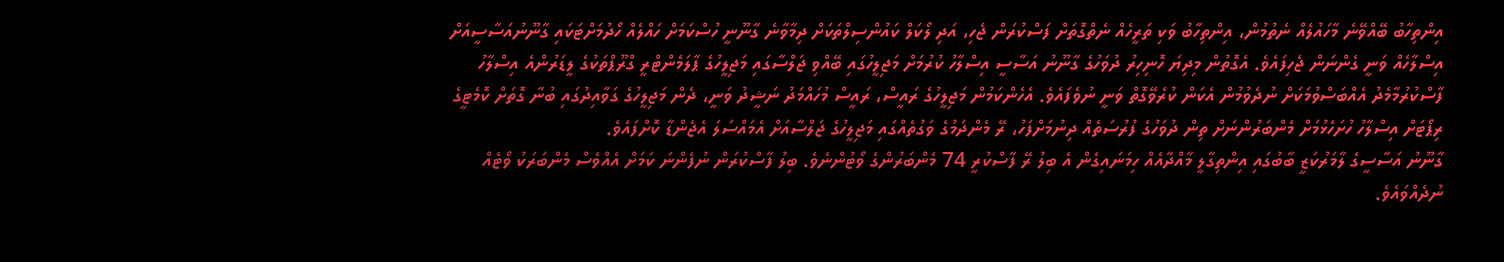އިންތިހާބު ބޭއްވޭނެ މާހައުލެއް ނެތުމުން، އިންތިހާބު ވަކި ތަރީހެއް ނެތްގޮތަށް ފަސްކުރަން ޖެހި، އަދި ލޯކަލް ކައުންސިލްތަކަށް ދިމާވާނެ ގާނޫނީ ހުސްކަމަށް ހައްލެއް ހޯދުމަށްޓަކައި ގާނޫނުއަސާސީއަށް އިސްލާހެއް ވަނީ ގެންނަން ޖެހިފައެވެ. އެގޮތުން މިދިޔަ ހޮނިހިރު ދުވަހުގެ ގާނޫނު އަސާސީ އިސްލާހު ކުރުމަށް މަޖިލީހުގައި ބޭއްވި ޖަލްސާގައި މަޖިލީހުގެ ޕާލަމެންޓްރީ ގްރޫޕްތަކުގެ ލީޑަރުންއެ އިސްލާހު ފާސްކުރުމާމެދު އެއްބަސްވުމަކަށް ނުދެވުމުން އެކަން ކުރެވޭގޮތް ވަނީ ނުވެފައެވެ. އެހެންކަމުން މަޖިލީހުގެ ރައީސް، ރައީސް މުހައްމަދު ނަޝީދު ވަނީ، ދެން މަޖިލީހުގެ ގަވާއިދުގައި ބުނާ ގޮތަށް ކޮމެޓީގެ ރިޕޯޓަށް އިސްލާހު ހުށަހެޅުމަށް މެންބަރުންނަށް ތިން ދުވަހުގެ ފުރުސަތެއް ދިނުމަށްފަހު، ރޭ މެންދަމުގެ ވަގުތެއްގައި މަޖިލީހުގެ ޖަލްސާއަށް އެމައްސަލަ އެޖެންޑާ ކޮށްފައެވެ.
ގާނޫނު އަސާސީގެ ލާމަރުކަޒީ ބާބުގައި އިންތިގާލީ މާއްދާއެއް ހިމަނައިގެން އެ ބިލު ރޭ ފާސްކުރީ 74 މެންބަރުންގެ ވޯޓުންނެވެ. ބިލު ފާސްކުރަން ނުފެންނަ ކަމަށް އެއްވެސް މެންބަރަކު ވޯޓެއް ނުދެއްވައެވެ.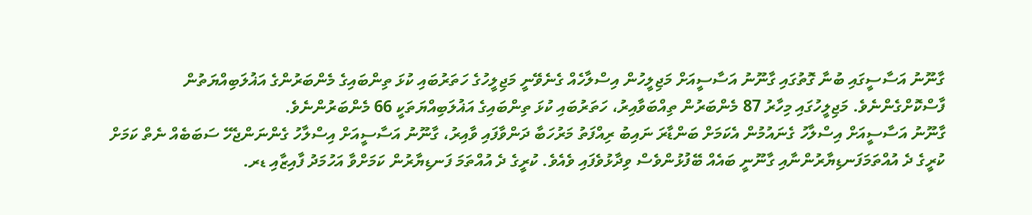ގާނޫނު އަސާސީގައި ބުނާ ގޮތުގައި ގާނޫނު އަސާސީއަށް މަޖިލީހުން އިސްލާހެއް ގެނެވޭނީ މަޖިލީހުގެ ހަތަރުބައި ކުޅަ ތިންބައިގެ މެންބަރުންގެ އަޣުލަބިއްޔަތުން ފާސްކޮށްގެންނެވެ. މަޖިލީހުގައި މިހާރު 87 މެންބަރުން ތިއްބަވާއިރު، ހަތަރުބައި ކުޅަ ތިންބައިގެ އަޣުލަބިއްޔަތަކީ 66 މެންބަރުންނެވެ.
ގާނޫނު އަސާސީއަށް އިސްލާހު ގެނައުމުން އެކަމަށް ބަންޑާރަ ނައިބު ރިއްފަތު މަރުހަބާ ދަންވާފައި ވާއިރު، ގާނޫނު އަސާސީއަށް އިސްލާހު ގެންނަންޖެހޭ ސަބަބެއް ނެތް ކަމަށް ކުރީގެ ދެ އުއްތަމަފަނޑިޔާރުންނާއި ގާނޫނީ ބައެއް ބޭފުޅުންވެސް ވިދާޅުވެފައި ވެއެވެ. ކުރީގެ ދެ އުއްތަމަ ފަނޑިޔާރުން ކަމަށްވާ އަހުމަދު ފާއިޒާއި ޑރ.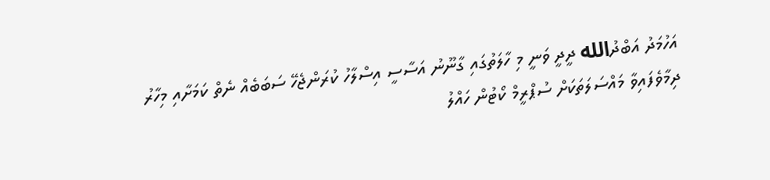އަހުމަދު އަބްދުالله ދީދީ ވަނީ މި ހާލަތުގައި ގާނޫނު އަސާސީ އިސްލާހު ކުރަންޖެހޭ ސަބަބެއް ނެތް ކަމަށާއި މިހާރު ދިމާވެފައިވާ މައްސަލަތަކަށް ސުޕްރީމް ކޯޓުން ހައްލު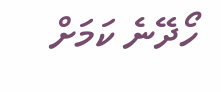ހޯދޭނެ ކަމަށް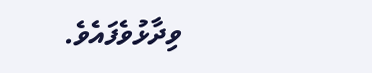ވިދާޅުވެފައެވެ.